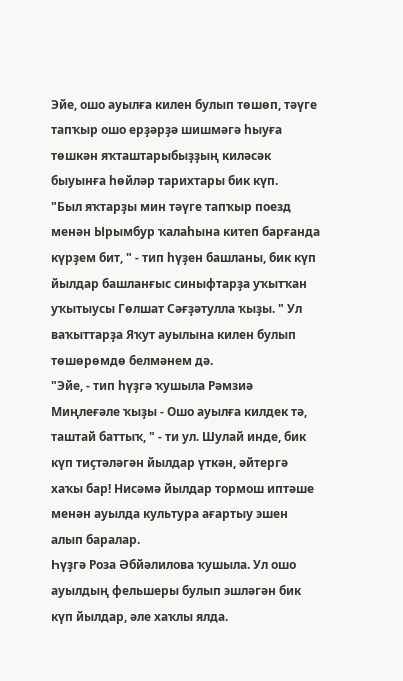Эйе, ошо ауылға килен булып төшөп, тәүге тапҡыр ошо ерҙәрҙә шишмәгә һыуға төшкән яҡташтарыбыҙҙың киләсәк быуынға һөйләр тарихтары бик күп.
"Был яҡтарҙы мин тәүге тапҡыр поезд менән Ырымбур ҡалаһына китеп барғанда күрҙем бит, " - тип һүҙен башланы, бик күп йылдар башланғыс синыфтарҙа уҡытҡан уҡытыусы Гөлшат Сәғҙәтулла ҡыҙы. " Ул ваҡыттарҙа Яҡут ауылына килен булып төшөрөмдө белмәнем дә.
"Эйе, - тип һүҙгә ҡушыла Рәмзиә Миңлеғәле ҡыҙы - Ошо ауылға килдек тә, таштай баттыҡ, " - ти ул. Шулай инде, бик күп тиҫтәләгән йылдар үткән, әйтергә хаҡы бар! Нисәмә йылдар тормош иптәше менән ауылда культура ағартыу эшен алып баралар.
Һүҙгә Роза Әбйәлилова ҡушыла. Ул ошо ауылдың фельшеры булып эшләгән бик күп йылдар, әле хаҡлы ялда.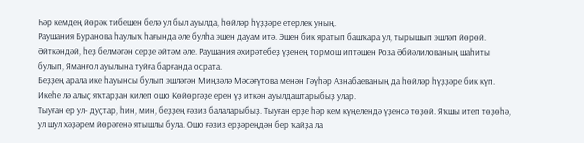Һәр кемдең йөрәк тибешен белә ул был ауылда, һөйләр һүҙҙәре етерлек уның.
Раушания Буранова һаулыҡ һағында әле булһа эшен дауам итә. Эшен бик яратып башҡара ул, тырышып эшләп йөрөй. Әйткәндәй, һеҙ белмәгән серҙе әйтәм әле. Раушания әхирәтебеҙ үҙенең тормош иптәшен Роза Әбйәлилованың шаһиты булып, Яманғол ауылына туйға барғанда осрата.
Беҙҙең арала ике һауынсы булып эшләгән Миңзәлә Мәсәғүтова менән Гәүһәр Азнабаеваның да һөйләр һүҙҙәре бик күп.
Икеһе лә алыҫ яҡтарҙан килеп ошо Көйөргәҙе ерен үҙ иткән ауылдаштарыбыҙ улар.
Тыуған ер ул- дуҫтар, һин, мин, беҙҙең ғәзиз балаларыбыҙ. Тыуған ерҙе һәр кем күңелендә үҙенсә төҙөй. Яҡшы итеп төҙөһә, ул шул хәҙәрем йөрәгенә ятышлы була. Ошо ғәзиз ерҙәреңдән бер ҡайҙа ла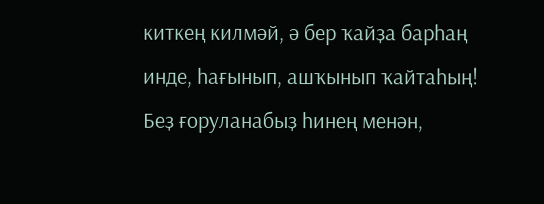киткең килмәй, ә бер ҡайҙа барһаң инде, һағынып, ашҡынып ҡайтаһың!
Беҙ ғоруланабыҙ һинең менән,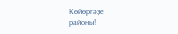Көйөргәҙе
районы!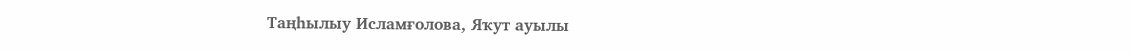Таңһылыу Исламғолова, Яҡут ауылы